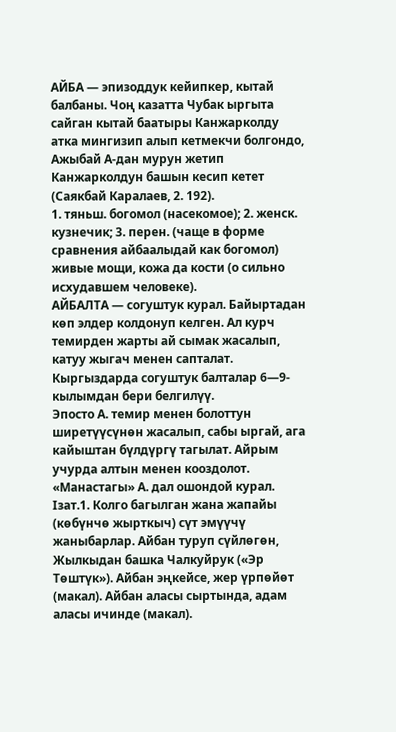АЙБА — эпизоддук кейипкер, кытай балбаны. Чоң казатта Чубак ыргыта сайган кытай баатыры Канжарколду атка мингизип алып кетмекчи болгондо, Ажыбай А-дан мурун жетип Канжарколдун башын кесип кетет (Саякбай Каралаев, 2. 192).
1. тяньш. богомол (насекомое); 2. женск. кузнечик; 3. перен. (чаще в форме сравнения айбаалыдай как богомол) живые мощи, кожа да кости (о сильно исхудавшем человеке).
АЙБАЛТА — согуштук курал. Байыртадан көп элдер колдонуп келген. Ал курч темирден жарты ай сымак жасалып, катуу жыгач менен сапталат. Кыргыздарда согуштук балталар 6—9-кылымдан бери белгилүү.
Эпосто А. темир менен болоттун ширетүүсүнөн жасалып, сабы ыргай, ага кайыштан бүлдүргү тагылат. Айрым учурда алтын менен кооздолот. «Манастагы» А. дал ошондой курал.
Iзат.1. Колго багылган жана жапайы (көбүнчө жырткыч) сүт эмүүчү жаныбарлар. Айбан туруп сүйлөгөн, Жылкыдан башка Чалкуйрук («Эр Төштүк»). Айбан эңкейсе, жер үрпөйөт (макал). Айбан аласы сыртында, адам аласы ичинде (макал).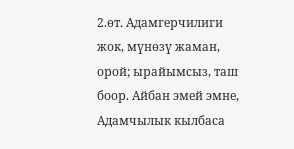2.өт. Адамгерчилиги жок, мүнөзү жаман, орой; ырайымсыз, таш боор. Айбан эмей эмне, Адамчылык кылбаса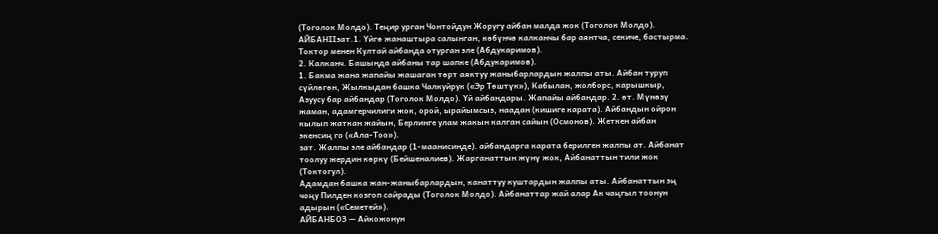(Тоголок Молдо). Теңир урган Чонтойдун Жоругу айбан малда жок (Тоголок Молдо).
АЙБАНIIзат.1. Үйгө жанаштыра салынган, көбүнчө калканчы бар аянтча, секиче, бастырма. Токтор менен Култай айбанда отурган эле (Абдукаримов).
2. Калканч. Башында айбаны тар шапке (Абдукаримов).
1. Бакма жана жапайы жашаган төрт аяктуу жаныбарлардын жалпы аты. Айбан туруп сүйлөгөн, Жылкыдан башка Чалкуйрук («Эр Төштүк»), Кабылан, жолборс, карышкыр, Азуусу бар айбандар (Тоголок Молдо). Үй айбандары. Жапайы айбандар. 2. өт. Мүнөзү жаман, адамгерчилиги жок, орой, ырайымсыз, наадан (кишиге карата). Айбандын ойрон кылып жаткан жайын, Берлинге улам жакын калган сайын (Осмонов). Жеткен айбан экенсиң го («Ала-Тоо»).
зат. Жалпы эле айбандар (1-маанисинде). айбандарга карата берилген жалпы ат. Айбанат тоолуу жердин көркү (Бейшеналиев). Жарганаттын жүнү жок, Айбанаттын тили жок (Токтогул).
Адамдан башка жан-жаныбарлардын, канаттуу куштардын жалпы аты. Айбанаттын эң чоңу Пилден козгоп сайрады (Тоголок Молдо). Айбанаттар жай алар Ак чаңгыл тоонун адырын («Семетей»).
АЙБАНБОЗ — Айкожонун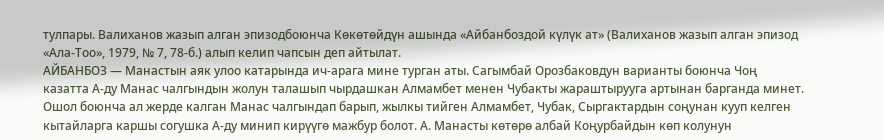тулпары. Валиханов жазып алган эпизодбоюнча Көкөтөйдүн ашында «Айбанбоздой күлүк ат» (Валиханов жазып алган эпизод «Ала-Тоо», 1979, № 7, 78-б.) алып келип чапсын деп айтылат.
АЙБАНБОЗ — Манастын аяк улоо катарында ич-арага мине турган аты. Сагымбай Орозбаковдун варианты боюнча Чоң казатта А-ду Манас чалгындын жолун талашып чырдашкан Алмамбет менен Чубакты жараштырууга артынан барганда минет. Ошол боюнча ал жерде калган Манас чалгындап барып, жылкы тийген Алмамбет, Чубак, Сыргактардын соңунан кууп келген кытайларга каршы согушка А-ду минип кирүүгө мажбур болот. А. Манасты көтөрө албай Коңурбайдын көп колунун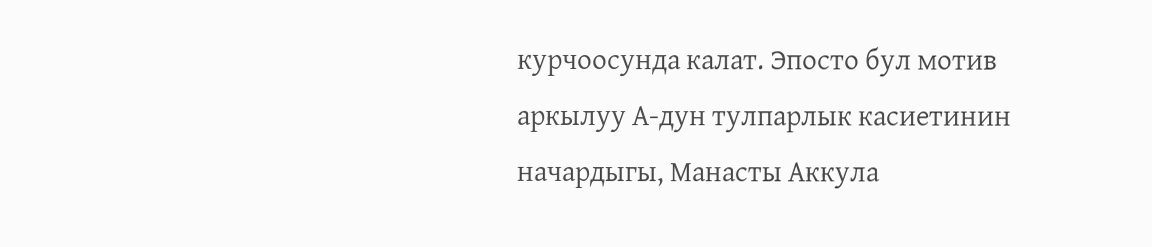курчоосунда калат. Эпосто бул мотив аркылуу А-дун тулпарлык касиетинин начардыгы, Манасты Аккула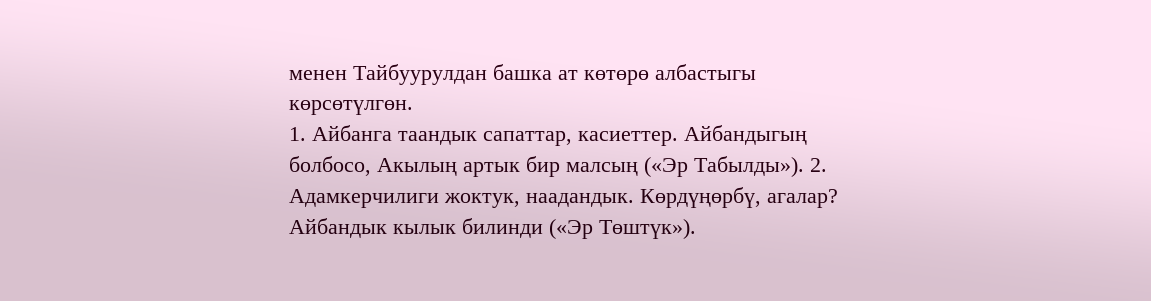менен Тайбуурулдан башка ат көтөрө албастыгы көрсөтүлгөн.
1. Айбанга таандык сапаттар, касиеттер. Айбандыгың болбосо, Акылың артык бир малсың («Эр Табылды»). 2. Адамкерчилиги жоктук, наадандык. Көрдүңөрбү, агалар? Айбандык кылык билинди («Эр Төштүк»).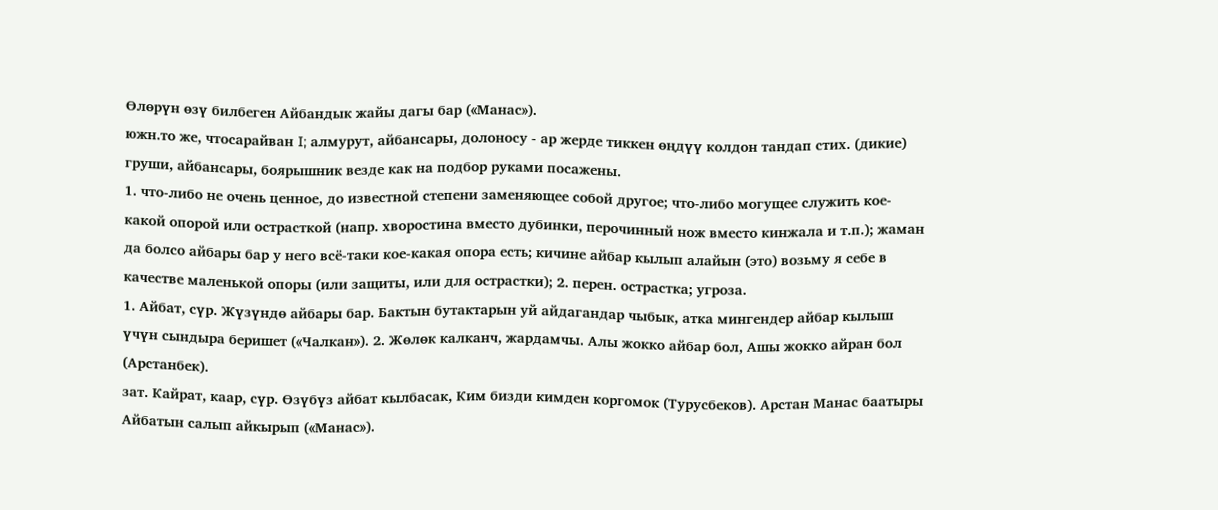Өлөрүн өзү билбеген Айбандык жайы дагы бар («Манас»).
южн.то же, чтосарайван I; алмурут, айбансары, долоносу - ар жерде тиккен өңдүү колдон тандап стих. (дикие) груши, айбансары, боярышник везде как на подбор руками посажены.
1. что-либо не очень ценное, до известной степени заменяющее собой другое; что-либо могущее служить кое-какой опорой или острасткой (напр. хворостина вместо дубинки, перочинный нож вместо кинжала и т.п.); жаман да болсо айбары бар у него всё-таки кое-какая опора есть; кичине айбар кылып алайын (это) возьму я себе в качестве маленькой опоры (или защиты, или для острастки); 2. перен. острастка; угроза.
1. Айбат, сүр. Жүзүндө айбары бар. Бактын бутактарын уй айдагандар чыбык, атка мингендер айбар кылыш үчүн сындыра беришет («Чалкан»). 2. Жөлөк калканч, жардамчы. Алы жокко айбар бол, Ашы жокко айран бол (Арстанбек).
зат. Кайрат, каар, сүр. Өзүбүз айбат кылбасак, Ким бизди кимден коргомок (Турусбеков). Арстан Манас баатыры Айбатын салып айкырып («Манас»).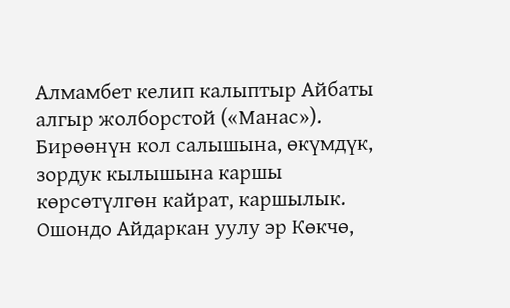Алмамбет келип калыптыр Айбаты алгыр жолборстой («Манас»).
Бирөөнүн кол салышына, өкүмдүк, зордук кылышына каршы көрсөтүлгөн кайрат, каршылык. Ошондо Айдаркан уулу эр Көкчө,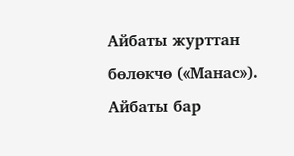Айбаты журттан бөлөкчө («Манас»). Айбаты бар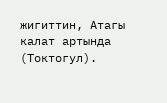жигиттин, Атагы калат артында (Токтогул).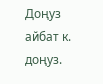Доңуз айбат к. доңуз.